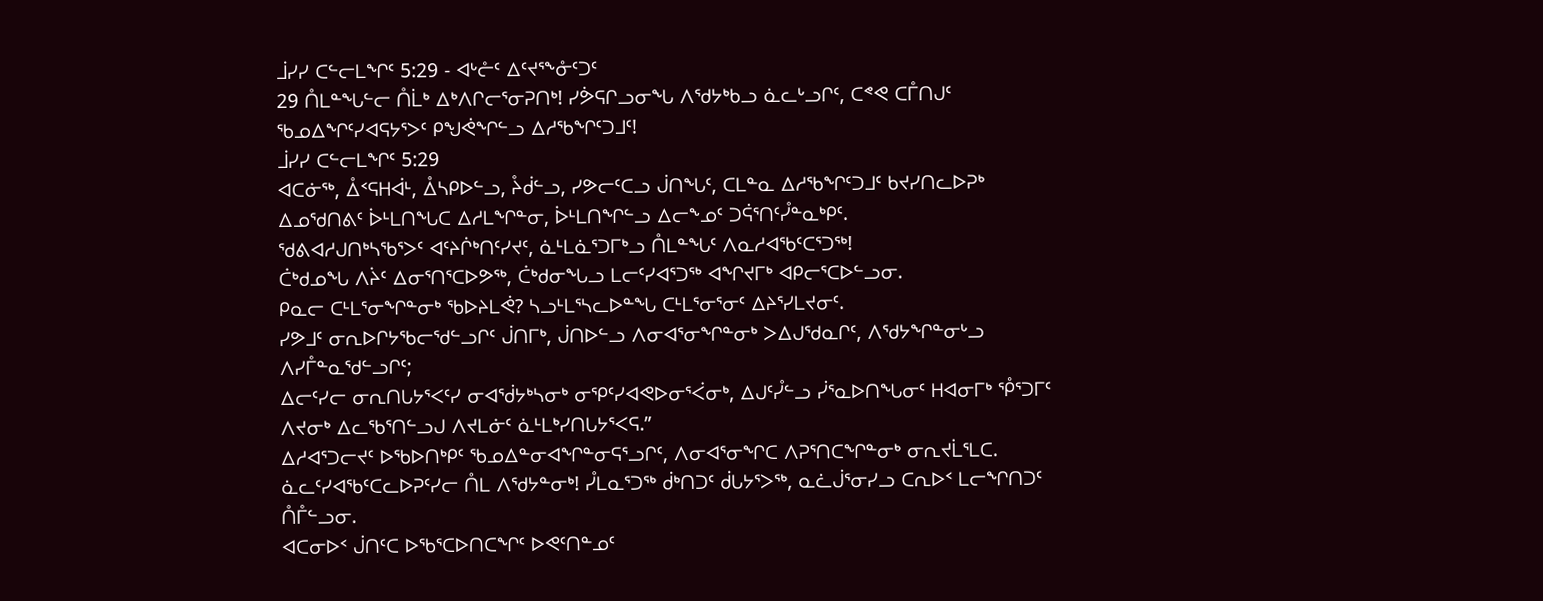ᒨᓯᓯ ᑕᓪᓕᒪᖏᑦ 5:29 - ᐊᒡᓔᑦ ᐃᑦᔪᕐᖕᓁᑦᑐᑦ
29 ᑍᒪᓐᖓᓪᓕ ᑍᒫᒃ ᐃᒃᐱᒋᓕᕐᓂᕈᑎᒃ! ᓯᕘᕋᒋᓗᓂᖓ ᐱᖁᔭᒃᑲᓗ ᓈᓚᒡᓗᒋᑦ, ᑕᕝᕙ ᑕᒤᑎᒍᑦ ᖃᓄᐃᖏᑦᓯᐊᕋᔭᕐᐳᑦ ᑭᖑᕚᖏᓪᓗ ᐃᓱᖃᖏᑦᑐᒧᑦ!
ᒨᓯᓯ ᑕᓪᓕᒪᖏᑦ 5:29
ᐊᑕᓃᖅ, ᐂᑉᕋᕼᐋᒻ, ᐂᓴᑭᐅᓪᓗ, ᔧᑰᓪᓗ, ᓯᕗᓕᑦᑕᓗ ᒎᑎᖓᑦ, ᑕᒪᓐᓇ ᐃᓱᖃᖏᑦᑐᒧᑦ ᑲᔪᓯᑎᓚᐅᕈᒃ ᐃᓄᖁᑎᕕᑦ ᐆᒻᒪᑎᖓᑕ ᐃᓱᒪᖏᓐᓂ, ᐆᒻᒪᑎᖏᓪᓗ ᐃᓕᖕᓄᑦ ᑐᕌᕐᑎᑦᓮᓐᓇᒃᑭᑦ.
ᖁᕕᐊᓱᒍᑎᒃᓴᖃᕐᐳᑦ ᐊᑦᔨᒌᒃᑎᑦᓯᔪᑦ, ᓈᒻᒪᓈᕐᑐᒥᒃᓗ ᑍᒪᓐᖓᑦ ᐱᓇᓱᐊᖃᑦᑕᕐᑐᖅ!
ᑖᒃᑯᓄᖓ ᐱᔩᑦ ᐃᓂᕐᑎᕐᑕᐅᕗᖅ, ᑖᒃᑯᓂᖓᓗ ᒪᓕᑦᓯᐊᕐᑐᖅ ᐊᖏᔪᒥᒃ ᐊᑭᓕᕐᑕᐅᓪᓗᓂ.
ᑭᓇᓕ ᑕᒻᒪᕐᓂᖏᓐᓂᒃ ᖃᐅᔨᒪᕚ? ᓴᓗᒻᒪᕐᓴᓚᐅᓐᖓ ᑕᒻᒪᕐᓂᕐᓂᑦ ᐃᔨᕐᓯᒪᔪᓂᑦ.
ᓯᕗᒧᑦ ᓂᕆᐅᒋᔭᖃᓕᖁᓪᓗᒋᑦ ᒎᑎᒥᒃ, ᒎᑎᐅᓪᓗ ᐱᓂᐊᕐᓂᖏᓐᓂᒃ ᐳᐃᒍᖁᓇᒋᑦ, ᐱᖁᔭᖏᓐᓂᒡᓗ ᐱᓯᒤᓐᓇᖁᓪᓗᒋᑦ;
ᐃᓕᑦᓯᓕ ᓂᕆᑎᒐᔭᕐᐸᑦᓯ ᓂᐊᖂᔭᒃᓴᓂᒃ ᓂᕿᑦᓯᐊᕙᐅᓂᕐᐹᓂᒃ, ᐃᒍᑦᓮᓪᓗ ᓰᕐᓇᐅᑎᖓᓂᑦ ᕼᐊᓂᒥᒃ ᕾᕐᑐᒥᑦ ᐱᔪᓂᒃ ᐃᓚᖃᕐᑎᓪᓗᒍ ᐱᔪᒪᓃᑦ ᓈᒻᒪᒃᓯᑎᒐᔭᕐᐸᕋ.”
ᐃᓱᐊᕐᑐᓕᔪᑦ ᐅᖃᐅᑎᒃᑭᑦ ᖃᓄᐃᓐᓂᐊᖏᓐᓂᕋᕐᓗᒋᑦ, ᐱᓂᐊᕐᓂᖏᑕ ᐱᕈᕐᑎᑕᖏᓐᓂᒃ ᓂᕆᔪᒫᕐᒪᑕ.
ᓈᓚᑦᓯᐊᖃᑦᑕᓚᐅᕈᑦᓯᓕ ᑍᒪ ᐱᖁᔭᓐᓂᒃ! ᓮᒪᓇᕐᑐᖅ ᑰᒃᑎᑐᑦ ᑰᒐᔭᕐᐳᖅ, ᓇᓛᒎᕐᓂᓯᓗ ᑕᕆᐅᑉ ᒪᓕᖏᑎᑐᑦ ᑍᒤᓪᓗᓂ.
ᐊᑕᓂᐅᑉ ᒎᑎᑦᑕ ᐅᖃᕐᑕᐅᑎᑕᖏᑦ ᐅᕙᑦᑎᓐᓄᑦ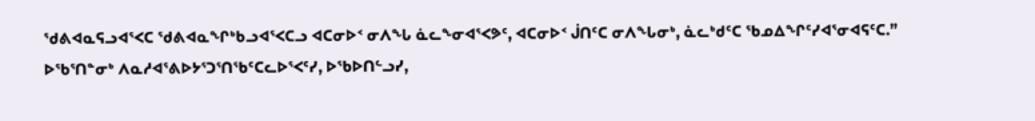ᖁᕕᐊᓇᕋᓗᐊᕐᐸᑕ ᖁᕕᐊᓇᖏᒃᑲᓗᐊᕐᐸᑕᓗ ᐊᑕᓂᐅᑉ ᓂᐱᖓ ᓈᓚᖕᓂᐊᕐᐸᕗᑦ, ᐊᑕᓂᐅᑉ ᒎᑎᑦᑕ ᓂᐱᖓᓂᒃ, ᓈᓚᒃᑯᑦᑕ ᖃᓄᐃᖏᑦᓯᐊᕐᓂᐊᕋᑦᑕ.”
ᐅᖃᕐᑎᓐᓂᒃ ᐱᓇᓱᐊᕐᕕᐅᔭᕐᑐᕐᑎᖃᑦᑕᓚᐅᕐᐸᑦᓯ, ᐅᖃᐅᑎᓪᓗᓯ,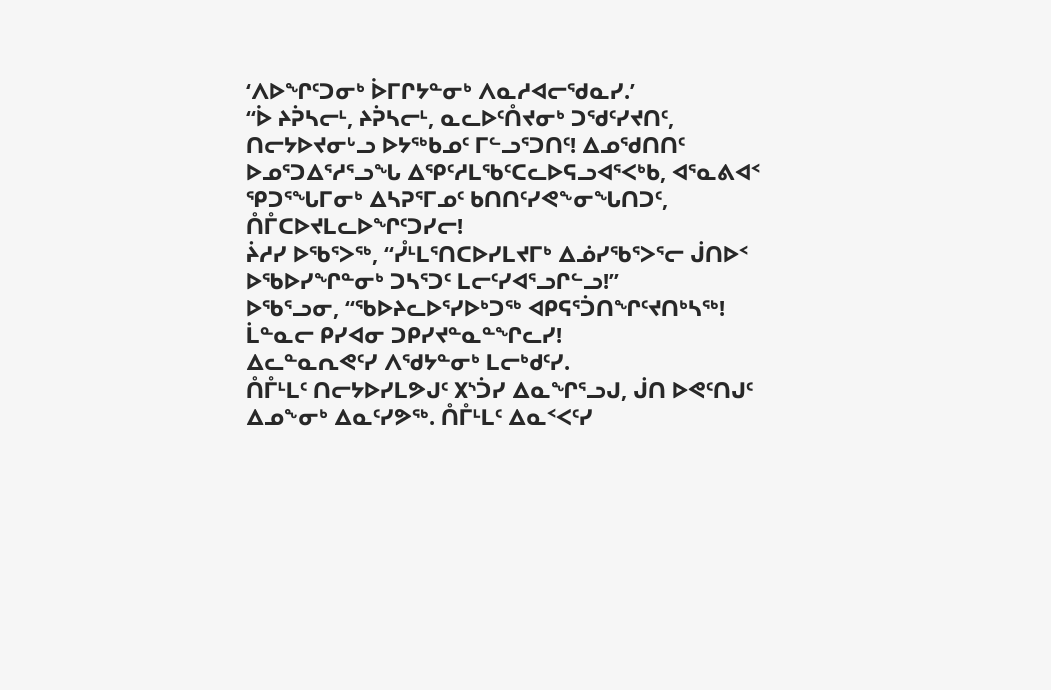‘ᐱᐅᖏᑦᑐᓂᒃ ᐆᒥᒋᔭᓐᓂᒃ ᐱᓇᓱᐊᓕᖁᓇᓯ.’
“ᐆ ᔨᕉᓴᓕᒻ, ᔨᕉᓴᓕᒻ, ᓇᓚᐅᑦᑍᔪᓂᒃ ᑐᖁᑦᓯᔪᑎᑦ, ᑎᓕᔭᐅᔪᓂᒡᓗ ᐅᔭᖅᑲᓄᑦ ᒥᓪᓗᕐᑐᑎᑦ! ᐃᓄᖁᑎᑎᑦ ᐅᓄᕐᑐᐃᕐᓱᕐᓗᖓ ᐃᕿᑦᓱᒪᖃᑦᑕᓚᐅᕋᓗᐊᕐᐸᒃᑲ, ᐊᕐᓇᕕᐊᑉ ᕿᑐᕐᖓᒥᓂᒃ ᐃᓴᕈᕐᒥᓄᑦ ᑲᑎᑎᑦᓯᕙᖕᓂᖓᑎᑐᑦ, ᑍᒤᑕᐅᔪᒪᓚᐅᖏᑦᑐᓯᓕ!
ᔩᓱᓯ ᐅᖃᕐᐳᖅ, “ᓮᒻᒪᕐᑎᑕᐅᓯᒪᔪᒥᒃ ᐃᓅᓯᖃᕐᐳᕐᓕ ᒎᑎᐅᑉ ᐅᖃᐅᓯᖏᓐᓂᒃ ᑐᓴᕐᑐᑦ ᒪᓕᑦᓯᐊᕐᓗᒋᓪᓗ!”
ᐅᖃᕐᓗᓂ, “ᖃᐅᔨᓚᐅᕐᓯᐅᒃᑐᖅ ᐊᑭᕋᕐᑑᑎᖏᑦᔪᑎᒃᓴᖅ! ᒫᓐᓇᓕ ᑭᓯᐊᓂ ᑐᑭᓯᔪᓐᓇᓐᖏᓚᓯ!
ᐃᓚᓐᓇᕆᕙᑦᓯ ᐱᖁᔭᓐᓂᒃ ᒪᓕᒃᑯᑦᓯ.
ᑍᒤᒻᒪᑦ ᑎᓕᔭᐅᓯᒪᕗᒍᑦ ᙭ᔅᑑᓯ ᐃᓇᖏᕐᓗᒍ, ᒎᑎ ᐅᕙᑦᑎᒍᑦ ᐃᓄᖕᓂᒃ ᐃᓇᑦᓯᕗᖅ. ᑍᒤᒻᒪᑦ ᐃᓇᑉᐸᑦᓯ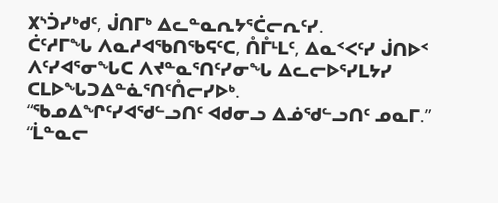᙭ᔅᑑᓯᒃᑯᑦ, ᒎᑎᒥᒃ ᐃᓚᓐᓇᕆᔭᕐᑖᓕᕆᑦᓯ.
ᑖᑦᓱᒥᖓ ᐱᓇᓱᐊᖃᑎᖃᕋᑦᑕ, ᑍᒤᒻᒪᑦ, ᐃᓇᑉᐸᑦᓯ ᒎᑎᐅᑉ ᐱᑦᓯᐊᕐᓂᖓᑕ ᐱᔪᓐᓇᕐᑎᑦᓯᓂᖓ ᐃᓚᓕᐅᕐᓯᒪᔭᓯ ᑕᒪᐅᖓᑐᐃᓐᓈᕐᑎᑦᑍᓕᓯᐅᒃ.
“ᖃᓄᐃᖏᑦᓯᐊᖁᓪᓗᑎᑦ ᐊᑯᓂᓗ ᐃᓅᖁᓪᓗᑎᑦ ᓄᓇᒥ.”
“ᒫᓐᓇᓕ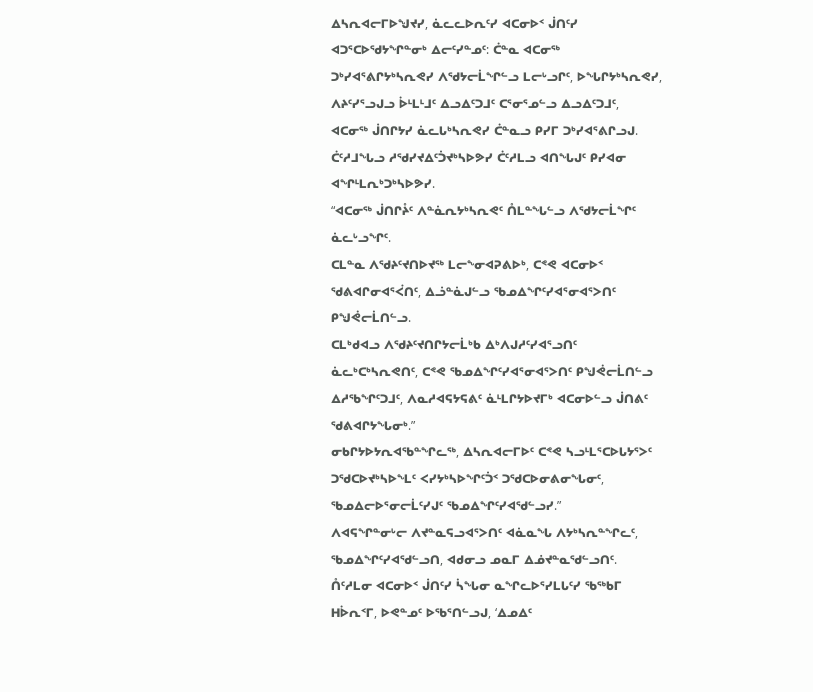ᐃᓴᕆᐊᓕᒥᐅᖑᔪᓯ, ᓈᓚᓚᐅᕆᑦᓯ ᐊᑕᓂᐅᑉ ᒎᑎᑦᓯ ᐊᑐᕐᑕᐅᖁᔭᖏᓐᓂᒃ ᐃᓕᑦᓯᓐᓄᑦ: ᑖᓐᓇ ᐊᑕᓂᖅ ᑐᒃᓯᐊᕐᕕᒋᔭᒃᓴᕆᕙᓯ ᐱᖁᔭᓕᒫᖏᓪᓗ ᒪᓕᒡᓗᒋᑦ, ᐅᖓᒋᔭᒃᓴᕆᕙᓯ, ᐱᔨᑦᓯᕐᓗᒍᓗ ᐆᒻᒪᒻᒧᑦ ᐃᓗᐃᑦᑐᒧᑦ ᑕᕐᓂᕐᓄᓪᓗ ᐃᓗᐃᑦᑐᒧᑦ,
ᐊᑕᓂᖅ ᒎᑎᒋᔭᓯ ᓈᓚᒐᒃᓴᕆᕙᓯ ᑖᓐᓇᓗ ᑭᓯᒥ ᑐᒃᓯᐊᕐᕕᒋᓗᒍ. ᑖᑦᓱᒧᖓᓗ ᓱᖁᓯᔪᐃᑦᑑᔪᒃᓴᐅᕗᓯ ᑖᑦᓱᒪᓗ ᐊᑎᖓᒍᑦ ᑭᓯᐊᓂ ᐊᖏᒻᒪᕆᒃᑐᒃᓴᐅᕗᓯ.
“ᐊᑕᓂᖅ ᒎᑎᒋᔧᑦ ᐱᓐᓈᕆᔭᒃᓴᕆᕙᑦ ᑍᒪᓐᖓᓪᓗ ᐱᖁᔭᓕᒫᖏᑦ ᓈᓚᒡᓗᖏᑦ.
ᑕᒪᓐᓇ ᐱᖁᔨᑦᔪᑎᐅᔪᖅ ᒪᓕᖕᓂᐊᕈᕕᐅᒃ, ᑕᕝᕙ ᐊᑕᓂᐅᑉ ᖁᕕᐊᒋᓂᐊᕐᐹᑎᑦ, ᐃᓘᓐᓈᒍᓪᓗ ᖃᓄᐃᖏᑦᓯᐊᕐᓂᐊᕐᐳᑎᑦ ᑭᖑᕚᓕᒫᑎᓪᓗ.
ᑕᒪᒃᑯᐊᓗ ᐱᖁᔨᑦᔪᑎᒋᔭᓕᒫᒃᑲ ᐃᒃᐱᒍᓱᑦᓯᐊᕐᓗᑎᑦ ᓈᓚᒃᑕᒃᓴᕆᕙᑎᑦ, ᑕᕝᕙ ᖃᓄᐃᖏᑦᓯᐊᕐᓂᐊᕐᐳᑎᑦ ᑭᖑᕚᓕᒫᑎᓪᓗ ᐃᓱᖃᖏᑦᑐᒧᑦ, ᐱᓇᓱᐊᕋᔭᕋᕕᑦ ᓈᒻᒪᒋᔭᐅᔪᒥᒃ ᐊᑕᓂᐅᓪᓗ ᒎᑎᕕᑦ ᖁᕕᐊᒋᔭᖓᓂᒃ.”
ᓂᑲᒋᔭᐅᔭᕆᐊᖃᓐᖏᓚᖅ, ᐃᓴᕆᐊᓕᒥᐅᑦ ᑕᕝᕙ ᓴᓗᒻᒪᕐᑕᐅᒐᔭᕐᐳᑦ ᑐᖁᑕᐅᔪᒃᓴᐅᖕᒪᑦ ᐸᓯᔭᒃᓴᐅᖏᑦᑑᑉ ᑐᖁᑕᐅᓂᕕᓂᖓᓂᑦ, ᖃᓄᐃᓕᐅᕐᓂᓕᒫᑦᓯᒍᑦ ᖃᓄᐃᖏᑦᓯᐊᖁᓪᓗᓯ.”
ᐱᐊᕋᖏᓐᓂᒡᓕ ᐱᔪᓐᓇᕋᓗᐊᕐᐳᑎᑦ ᐊᓈᓇᖓ ᐱᔭᒃᓴᕆᓐᖏᓚᑦ, ᖃᓄᐃᖏᑦᓯᐊᖁᓪᓗᑎ, ᐊᑯᓂᓗ ᓄᓇᒥ ᐃᓅᔪᓐᓇᖁᓪᓗᑎᑦ.
ᑍᑦᓱᒪᓂ ᐊᑕᓂᐅᑉ ᒎᑎᑦᓯ ᓵᖓᓂ ᓇᖏᓚᐅᕐᓯᒪᒐᑦᓯ ᖃᖅᑲᒥ ᕼᐆᕆᑉᒥ, ᐅᕙᓐᓄᑦ ᐅᖃᕐᑎᓪᓗᒍ, ‘ᐃᓄᐃᑦ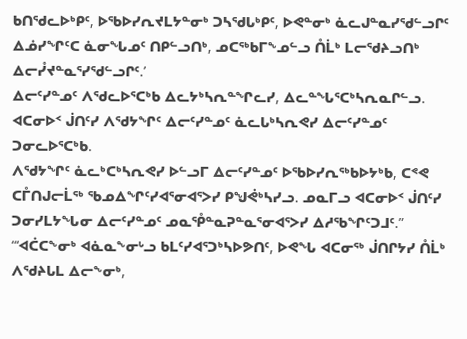ᑲᑎᖁᓚᐅᒃᑭᑦ, ᐅᖃᐅᓯᕆᔪᒪᔭᓐᓂᒃ ᑐᓴᖁᒐᒃᑭᑦ, ᐅᕙᓐᓂᒃ ᓈᓚᒍᓐᓇᓯᖁᓪᓗᒋᑦ ᐃᓅᓯᖏᑦᑕ ᓈᓂᖓᓄᑦ ᑎᑭᓪᓗᑎᒃ, ᓄᑕᖅᑲᒥᖕᓄᓪᓗ ᑍᒫᒃ ᒪᓕᖁᔨᓗᑎᒃ ᐃᓕᓮᔪᓐᓇᕐᓯᖁᓪᓗᒋᑦ.’
ᐃᓕᑦᓯᓐᓄᑦ ᐱᖁᓚᐅᕐᑕᒃᑲ ᐃᓚᔭᒃᓴᕆᓐᖏᓚᓯ, ᐃᓚᓐᖓᕐᑕᒃᓴᕆᓇᒋᓪᓗ. ᐊᑕᓂᐅᑉ ᒎᑎᑦᓯ ᐱᖁᔭᖏᑦ ᐃᓕᑦᓯᓐᓄᑦ ᓈᓚᒐᒃᓴᕆᕙᓯ ᐃᓕᑦᓯᓐᓄᑦ ᑐᓂᓚᐅᕐᑕᒃᑲ.
ᐱᖁᔭᖏᑦ ᓈᓚᒃᑕᒃᓴᕆᕙᓯ ᐅᓪᓗᒥ ᐃᓕᑦᓯᓐᓄᑦ ᐅᖃᐅᓯᕆᖅᑲᐅᔭᒃᑲ, ᑕᕝᕙ ᑕᒤᑎᒍᓕᒫᖅ ᖃᓄᐃᖏᑦᓯᐊᕐᓂᐊᕐᐳᓯ ᑭᖑᕚᒃᓴᓯᓗ. ᓄᓇᒥᓗ ᐊᑕᓂᐅᑉ ᒎᑎᑦᓯ ᑐᓂᓯᒪᔭᖓᓂ ᐃᓕᑦᓯᓐᓄᑦ ᓄᓇᕾᓐᓇᕈᓐᓇᕐᓂᐊᕐᐳᓯ ᐃᓱᖃᖏᑦᑐᒧᑦ.”
“‘ᐊᑖᑕᖕᓂᒃ ᐊᓈᓇᖕᓂᒡᓗ ᑲᒪᑦᓯᐊᕐᑐᒃᓴᐅᕗᑎᑦ, ᐅᕙᖓ ᐊᑕᓂᖅ ᒎᑎᒋᔭᓯ ᑍᒫᒃ ᐱᖁᔨᒐᒪ ᐃᓕᖕᓂᒃ,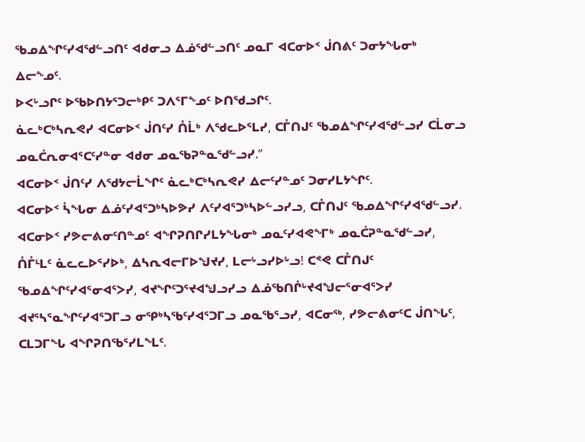ᖃᓄᐃᖏᑦᓯᐊᖁᓪᓗᑎᑦ ᐊᑯᓂᓗ ᐃᓅᖁᓪᓗᑎᑦ ᓄᓇᒥ ᐊᑕᓂᐅᑉ ᒎᑎᕕᑦ ᑐᓂᔭᖓᓂᒃ ᐃᓕᖕᓄᑦ.
ᐅᐸᒡᓗᒋᑦ ᐅᖃᐅᑎᔭᕐᑐᓕᒃᑭᑦ ᑐᐱᕐᒥᖕᓄᑦ ᐅᑎᖁᓗᒋᑦ.
ᓈᓚᒃᑕᒃᓴᕆᕙᓯ ᐊᑕᓂᐅᑉ ᒎᑎᑦᓯ ᑍᒫᒃ ᐱᖁᓚᐅᕐᒪᓯ, ᑕᒤᑎᒍᑦ ᖃᓄᐃᖏᑦᓯᐊᖁᓪᓗᓯ ᑕᒫᓂᓗ ᓄᓇᑖᕆᓂᐊᕐᑕᑦᓯᓐᓂ ᐊᑯᓂ ᓄᓇᖃᕈᓐᓇᖁᓪᓗᓯ.”
ᐊᑕᓂᐅᑉ ᒎᑎᑦᓯ ᐱᖁᔭᓕᒫᖏᑦ ᓈᓚᒃᑕᒃᓴᕆᕙᓯ ᐃᓕᑦᓯᓐᓄᑦ ᑐᓂᓯᒪᔭᖏᑦ.
ᐊᑕᓂᐅᑉ ᓵᖓᓂ ᐃᓅᑦᓯᐊᕐᑐᒃᓴᐅᕗᓯ ᐱᑦᓯᐊᕐᑐᒃᓴᐅᓪᓗᓯᓗ, ᑕᒤᑎᒍᑦ ᖃᓄᐃᖏᑦᓯᐊᖁᓪᓗᓯ. ᐊᑕᓂᐅᑉ ᓯᕗᓕᕕᓂᑦᑎᓐᓄᑦ ᐊᖏᕈᑎᒋᓯᒪᔭᖓᓂᒃ ᓄᓇᑦᓯᐊᕙᖕᒥᒃ ᓄᓇᑖᕈᓐᓇᖁᓪᓗᓯ,
ᑍᒤᒻᒪᑦ ᓈᓚᓚᐅᕐᓯᐅᒃ, ᐃᓴᕆᐊᓕᒥᐅᖑᔪᓯ, ᒪᓕᒡᓗᓯᐅᒡᓗ! ᑕᕝᕙ ᑕᒤᑎᒍᑦ ᖃᓄᐃᖏᑦᓯᐊᕐᓂᐊᕐᐳᓯ, ᐊᔪᖏᑦᑐᕐᔪᐊᖑᓗᓯᓗ ᐃᓅᖃᑎᒌᒡᔪᐊᖑᓕᕐᓂᐊᕐᐳᓯ ᐊᔪᕐᓴᕐᓇᖏᑦᓯᐊᕐᑐᒥᓗ ᓂᕿᒃᓴᖃᑦᓯᐊᕐᑐᒥᓗ ᓄᓇᖃᕐᓗᓯ, ᐊᑕᓂᖅ, ᓯᕗᓕᕕᓂᑦᑕ ᒎᑎᖓᑦ, ᑕᒪᑐᒥᖓ ᐊᖏᕈᑎᖃᕐᓯᒪᖕᒪᑦ.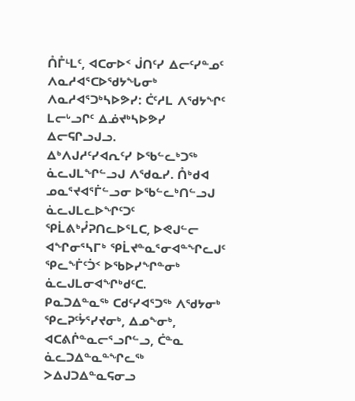ᑍᒤᒻᒪᑦ, ᐊᑕᓂᐅᑉ ᒎᑎᑦᓯ ᐃᓕᑦᓯᓐᓄᑦ ᐱᓇᓱᐊᕐᑕᐅᖁᔭᖓᓂᒃ ᐱᓇᓱᐊᕐᑐᒃᓴᐅᕗᓯ: ᑖᑦᓱᒪ ᐱᖁᔭᖏᑦ ᒪᓕᒡᓗᒋᑦ ᐃᓅᔪᒃᓴᐅᕗᓯ ᐃᓕᕋᒋᓗᒍᓗ.
ᐃᒃᐱᒍᓱᑦᓯᐊᕆᑦᓯ ᐅᖃᓪᓚᒃᑐᖅ ᓈᓚᒍᒪᖏᓪᓗᒍ ᐱᖁᓇᓯ. ᑍᒃᑯᐊ ᓄᓇᕐᔪᐊᕐᒦᓪᓗᓂ ᐅᖃᓪᓚᒃᑎᓪᓗᒍ ᓈᓚᒍᒪᓚᐅᖏᑦᑐᑦ ᕿᒫᕕᒃᓮᕈᑎᓚᐅᕐᒪᑕ, ᐅᕙᒍᓪᓕ ᐊᖏᓂᕐᓴᒥᒃ ᕿᒫᔪᓐᓇᕐᓂᐊᓐᖏᓚᒍᑦ ᕿᓚᖕᒦᑦᑑᑉ ᐅᖃᐅᓯᖏᓐᓂᒃ ᓈᓚᒍᒪᓂᐊᖏᒃᑯᑦᑕ.
ᑭᓇᑐᐃᓐᓇᖅ ᑕᑯᑦᓯᐊᕐᑐᖅ ᐱᖁᔭᓂᒃ ᕿᓚᕈᑦᔮᕐᓯᔪᓂᒃ, ᐃᓄᖕᓂᒃ, ᐊᑕᕕᒌᓐᓇᓕᕐᓗᒋᓪᓗ, ᑖᓐᓇ ᓈᓚᑐᐃᓐᓇᓐᖏᓚᖅ ᐳᐃᒍᑐᐃᓐᓇᕋᓂᓗ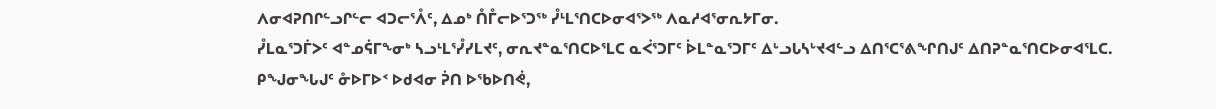ᐱᓂᐊᕈᑎᒋᓪᓗᒋᓪᓕ ᐊᑐᓕᕐᐰᑦ, ᐃᓄᒃ ᑍᒤᓕᐅᕐᑐᖅ ᓮᒻᒪᕐᑎᑕᐅᓂᐊᕐᐳᖅ ᐱᓇᓱᐊᕐᓂᕆᔭᒥᓂ.
ᓮᒪᓇᕐᑐᒦᐳᑦ ᐊᓐᓄᕌᒥᖕᓂᒃ ᓴᓗᒻᒪᕐᓮᓯᒪᔪᑦ, ᓂᕆᔪᓐᓇᕐᑎᑕᐅᕐᒪᑕ ᓇᐹᕐᑐᒥᑦ ᐆᒪᓐᓇᕐᑐᒥᑦ ᐃᒡᓗᒐᓴᒡᔪᐊᓪᓗ ᐃᑎᕐᑕᕐᕕᖏᑎᒍᑦ ᐃᑎᕈᓐᓇᕐᑎᑕᐅᓂᐊᕐᒪᑕ.
ᑭᖑᓂᖓᒍᑦ ᓁᐅᒥᐅᑉ ᐅᑯᐊᓂ ᕉᑎ ᐅᖃᐅᑎᕚ,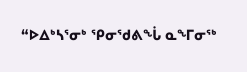“ᐅᐃᒃᓴᕐᓂᒃ ᕿᓂᖁᕕᖔ ᓇᖕᒥᓂᖅ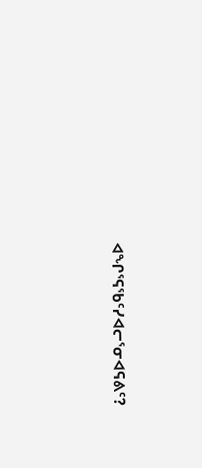ᐊᖏᕐᕋᖃᑦᓯᐊᓕᕐᓂᐊᕋᕕᑦ?